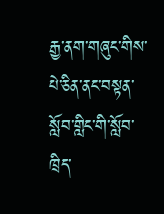རྒྱ་ནག་གཞུང་གིས་པེ་ཅིན་ནང་བསྟན་སློབ་གླིང་གི་སློབ་ཁྲིད་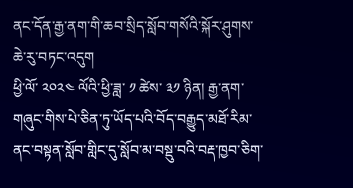ནང་དོན་རྒྱ་ནག་གི་ཆབ་སྲིད་སློབ་གསོའི་སྐོར་ཤུགས་ཆེ་རུ་བཏང་འདུག
ཕྱི་ལོ་ ༢༠༢༤ ལོའི་ཕྱི་ཟླ་ ༡ ཚེས་ ༣༡ ཉིན། རྒྱ་ནག་གཞུང་གིས་པེ་ཅིན་ཏུ་ཡོད་པའི་བོད་བརྒྱུད་མཐོ་རིམ་ནང་བསྟན་སློབ་གླིང་དུ་སློབ་མ་བསྡུ་བའི་བརྡ་ཁྱབ་ཅིག་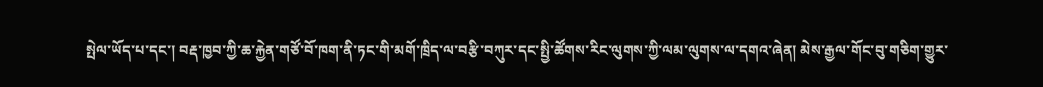སྤེལ་ཡོད་པ་དང་། བརྡ་ཁྱབ་ཀྱི་ཆ་རྐྱེན་གཙོ་བོ་ཁག་ནི་ཏང་གི་མགོ་ཁྲིད་ལ་བརྩི་བཀུར་དང་སྤྱི་ཚོགས་རིང་ལུགས་ཀྱི་ལམ་ལུགས་ལ་དགའ་ཞེན། མེས་རྒྱལ་གོང་བུ་གཅིག་གྱུར་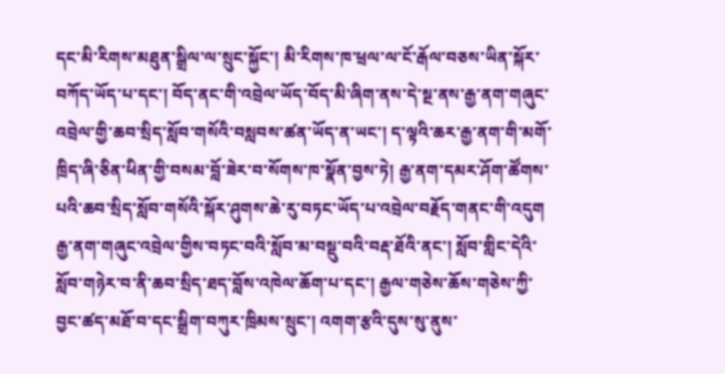དང་མི་རིགས་མཐུན་སྒྲིལ་ལ་སྲུང་སྐྱོང་། མི་རིགས་ཁ་ཕྲལ་ལ་ངོ་རྒོལ་བཅས་ཡིན་སྐོར་བཀོད་ཡོད་པ་དང་། བོད་ནང་གི་འབྲེལ་ཡོད་བོད་མི་ཞིག་ནས་དེ་སྔ་ནས་རྒྱ་ནག་གཞུང་འབྲེལ་གྱི་ཆབ་སྲིད་སློབ་གསོའི་བསླབས་ཚན་ཡོད་ན་ཡང་། ད་ལྟའི་ཆར་རྒྱ་ནག་གི་མགོ་ཁྲིད་ཞི་ཅིན་ཕིན་གྱི་བསམ་བློ་ཟེར་བ་སོགས་ཁ་སྣོན་བྱས་ཏེ། རྒྱ་ནག་དམར་ཤོག་ཚོགས་པའི་ཆབ་སྲིད་སློབ་གསོའི་སྐོར་ཤུགས་ཆེ་རུ་བཏང་ཡོད་པ་འབྲེལ་བརྗོད་གནང་གི་འདུག
རྒྱ་ནག་གཞུང་འབྲེལ་གྱིས་བཏང་བའི་སློབ་མ་བསྡུ་བའི་བརྡ་ཐོའི་ནང་། སློབ་གླིང་དེའི་སློབ་གཉེར་བ་ནི་ཆབ་སྲིད་ཐད་བློས་འཁེལ་ཆོག་པ་དང་། རྒྱལ་གཅེས་ཆོས་གཅེས་ཀྱི་བྱང་ཚད་མཐོ་བ་དང་སྒྲིག་བཀུར་ཁྲིམས་སྲུང་། འགག་རྩའི་དུས་སུ་ནུས་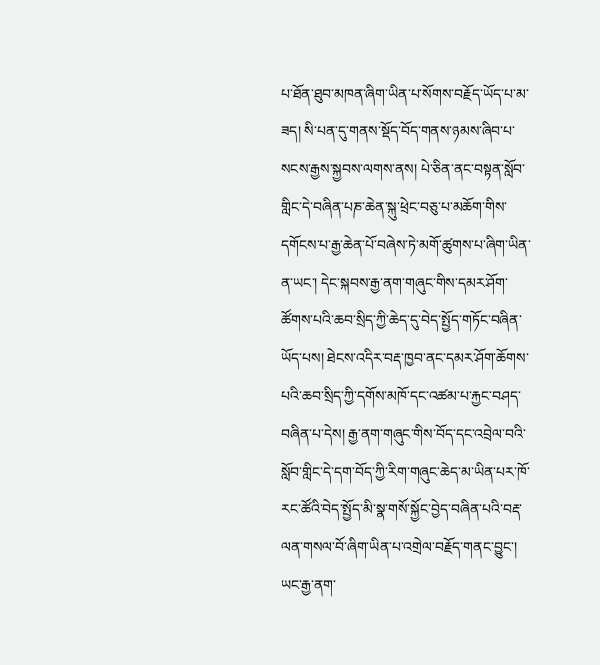པ་ཐོན་ཐུབ་མཁན་ཞིག་ཡིན་པ་སོགས་བརྗོད་ཡོད་པ་མ་ཟད། སི་པན་དུ་གནས་སྡོད་བོད་གནས་ཉམས་ཞིབ་པ་སངས་རྒྱས་སྐྱབས་ལགས་ནས། པེ་ཅིན་ནང་བསྟན་སློབ་གླིང་དེ་བཞིན་པཎ་ཆེན་སྐུ་ཕྲེང་བཅུ་པ་མཆོག་གིས་དགོངས་པ་རྒྱ་ཆེན་པོ་བཞེས་ཏེ་མགོ་ཚུགས་པ་ཞིག་ཡིན་ན་ཡང་། དེང་སྐབས་རྒྱ་ནག་གཞུང་གིས་དམར་ཤོག་ཚོགས་པའི་ཆབ་སྲིད་ཀྱི་ཆེད་དུ་བེད་སྤྱོད་གཏོང་བཞིན་ཡོད་པས། ཐེངས་འདིར་བརྡ་ཁྱབ་ནང་དམར་ཤོག་ཆོགས་པའི་ཆབ་སྲིད་ཀྱི་དགོས་མཁོ་དང་འཚམ་པ་རྐྱང་བཤད་བཞིན་པ་དེས། རྒྱ་ནག་གཞུང་གིས་བོད་དང་འབྲེལ་བའི་སློབ་གླིང་དེ་དག་བོད་ཀྱི་རིག་གཞུང་ཆེད་མ་ཡིན་པར་ཁོ་རང་ཚོའི་བེད་སྤྱོད་མི་སྣ་གསོ་སྐྱོང་བྱེད་བཞིན་པའི་བརྡ་ལན་གསལ་བོ་ཞིག་ཡིན་པ་འགྲེལ་བརྗོད་གནང་བྱུང་།
ཡང་རྒྱ་ནག་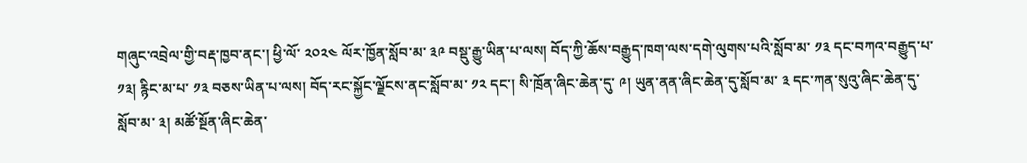གཞུང་འབྲེལ་གྱི་བརྡ་ཁྱབ་ནང་། ཕྱི་ལོ་ ༢༠༢༤ ལོར་ཁྱོན་སློབ་མ་ ༣༩ བསྡུ་རྒྱུ་ཡིན་པ་ལས། བོད་ཀྱི་ཆོས་བརྒྱུད་ཁག་ལས་དགེ་ལུགས་པའི་སློབ་མ་ ༡༣ དང་བཀའ་བརྒྱུད་པ་ ༡༣། རྙིང་མ་པ་ ༡༣ བཅས་ཡིན་པ་ལས། བོད་རང་སྐྱོང་ལྗོངས་ནང་སློབ་མ་ ༡༢ དང་། སི་ཁྲོན་ཞིང་ཆེན་དུ་ ༩། ཡུན་ནན་ཞིང་ཆེན་དུ་སློབ་མ་ ༣ དང་ཀན་སུའུ་ཞིང་ཆེན་དུ་སློབ་མ་ ༣། མཚོ་སྔོན་ཞིང་ཆེན་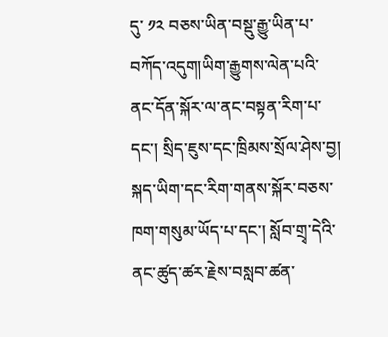དུ་ ༡༢ བཅས་ཡིན་བསྡུ་རྒྱུ་ཡིན་པ་བཀོད་འདུག།ཡིག་རྒྱུགས་ལེན་པའི་ནང་དོན་སྐོར་ལ་ནང་བསྟན་རིག་པ་དང་། སྲིད་ཇུས་དང་ཁྲིམས་སྲོལ་ཤེས་བྱ། སྐད་ཡིག་དང་རིག་གནས་སྐོར་བཅས་ཁག་གསུམ་ཡོད་པ་དང་། སློབ་གྲྭ་དེའི་ནང་ཚུད་ཚར་རྗེས་བསླབ་ཚན་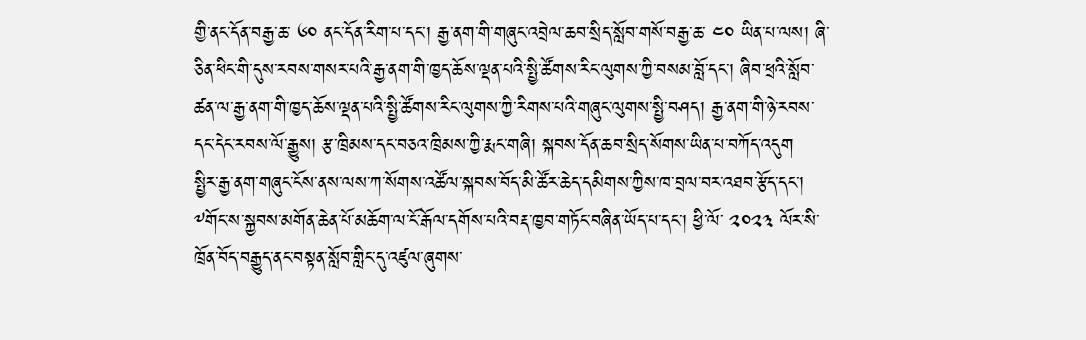གྱི་ནང་དོན་བརྒྱ་ཆ་ ༦༠ ནང་དོན་རིག་པ་དང་། རྒྱ་ནག་གི་གཞུང་འབྲེལ་ཆབ་སྲིད་སློབ་གསོ་བརྒྱ་ཆ་ ༤༠ ཡིན་པ་ལས། ཞི་ཅིན་ཕིང་གི་དུས་རབས་གསར་པའི་རྒྱ་ནག་གི་ཁྱད་ཆོས་ལྡན་པའི་སྤྱི་ཚོགས་རིང་ལུགས་ཀྱི་བསམ་བློ་དང་། ཞིབ་ཕྲའི་སློབ་ཚན་ལ་རྒྱ་ནག་གི་ཁྱད་ཆོས་ལྡན་པའི་སྤྱི་ཚོགས་རིང་ལུགས་ཀྱི་རིགས་པའི་གཞུང་ལུགས་སྤྱི་བཤད། རྒྱ་ནག་གི་ཉེ་རབས་དང་དེང་རབས་ལོ་རྒྱུས། རྩ་ཁྲིམས་དང་བཅའ་ཁྲིམས་ཀྱི་རྨང་གཞི། སྐབས་དོན་ཆབ་སྲིད་སོགས་ཡིན་པ་བཀོད་འདུག
སྤྱིར་རྒྱ་ནག་གཞུང་ངོས་ནས་ལས་ཀ་སོགས་འཚོལ་སྐབས་བོད་མི་ཚོར་ཆེད་དམིགས་ཀྱིས་ཁ་བྲལ་བར་འཐབ་རྩོད་དང་། ༸གོང་ས་སྐྱབས་མགོན་ཆེན་པོ་མཆོག་ལ་ངོ་རྒོལ་དགོས་པའི་བརྡ་ཁྱབ་གཏོང་བཞིན་ཡོད་པ་དང་། ཕྱི་ལོ་ ༢༠༢༣ ལོར་སི་ཁྲོན་བོད་བརྒྱུད་ནང་བསྟན་སློབ་གླིང་དུ་འཛུལ་ཞུགས་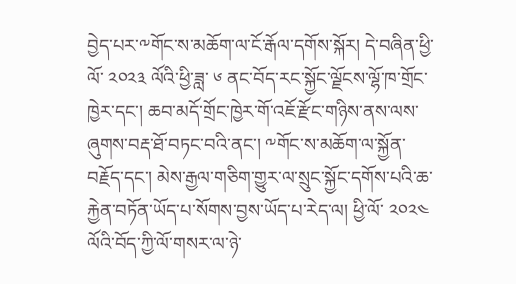བྱེད་པར་༸གོང་ས་མཆོག་ལ་ངོ་རྒོལ་དགོས་སྐོར། དེ་བཞིན་ཕྱི་ལོ་ ༢༠༢༣ ལོའི་ཕྱི་ཟླ་ ༦ ནང་བོད་རང་སྐྱོང་ལྗོངས་ལྷོ་ཁ་གྲོང་ཁྱེར་དང་། ཆབ་མདོ་གྲོང་ཁྱེར་གོ་འཇོ་རྫོང་གཉིས་ནས་ལས་ཞུགས་བརྡ་ཐོ་བཏང་བའི་ནང་། ༸གོང་ས་མཆོག་ལ་སྐྱོན་བརྗོད་དང་། མེས་རྒྱལ་གཅིག་གྱུར་ལ་སྲུང་སྐྱོང་དགོས་པའི་ཆ་རྐྱེན་བཏོན་ཡོད་པ་སོགས་བྱས་ཡོད་པ་རེད་ལ། ཕྱི་ལོ་ ༢༠༢༤ ལོའི་བོད་ཀྱི་ལོ་གསར་ལ་ཉེ་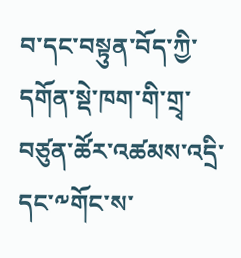བ་དང་བསྟུན་བོད་ཀྱི་དགོན་སྡེ་ཁག་གི་གྲྭ་བཙུན་ཚོར་འཚམས་འདྲི་དང་༸གོང་ས་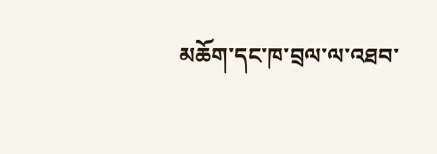མཆོག་དང་ཁ་བྲལ་ལ་འཐབ་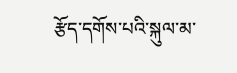རྩོད་དགོས་པའི་སྐུལ་མ་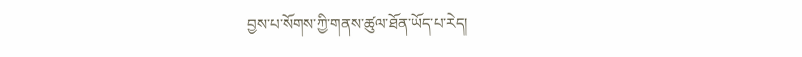བྱས་པ་སོགས་ཀྱི་གནས་ཚུལ་ཐོན་ཡོད་པ་རེད།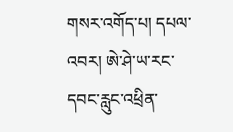གསར་འགོད་པ། དཔལ་འབར། ཨེ་ཤེ་ཡ་རང་དབང་རླུང་འཕྲིན་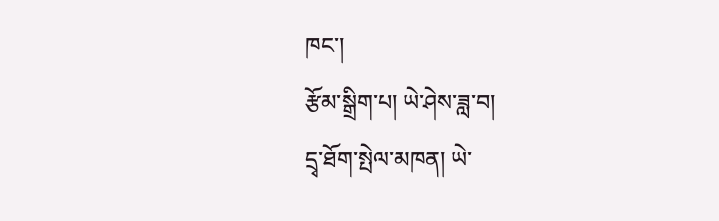ཁང་།
རྩོམ་སྒྲིག་པ། ཡེ་ཤེས་ཟླ་བ།
དྲྭ་ཐོག་སྤེལ་མཁན། ཡེ་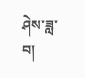ཤེས་ཟླ་བ།